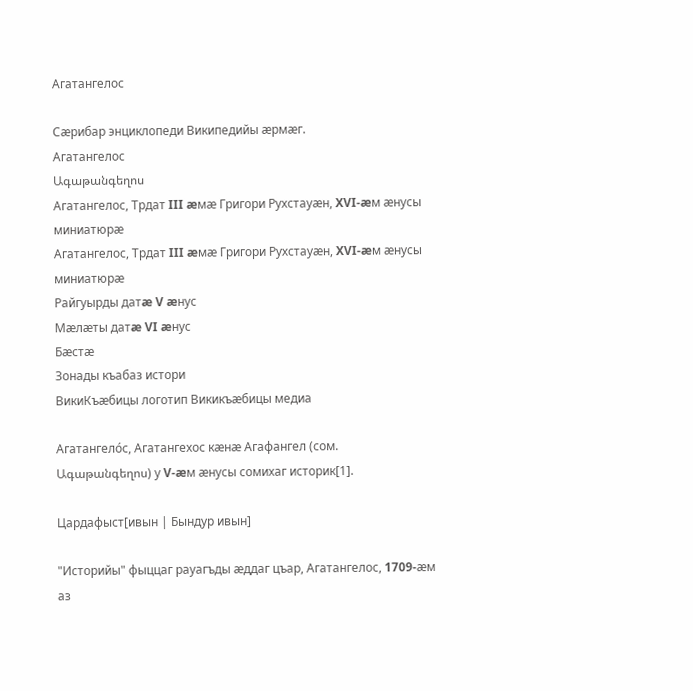Агатангелос

Сæрибар энциклопеди Википедийы æрмæг.
Агатангелос
Ագաթանգեղոս
Агатангелос, Трдат III æмæ Григори Рухстауæн, XVI-æм æнусы миниатюрæ
Агатангелос, Трдат III æмæ Григори Рухстауæн, XVI-æм æнусы миниатюрæ
Райгуырды датæ V æнус
Мæлæты датæ VI æнус
Бæстæ
Зонады къабаз истори
ВикиКъæбицы логотип Викикъæбицы медиа

Агатангело́с, Агатангехос кæнæ Агафангел (сом. Ագաթանգեղոս) у V-æм æнусы сомихаг историк[1].

Цардафыст[ивын | Бындур ивын]

"Историйы" фыццаг рауагъды æддаг цъар, Агатангелос, 1709-æм аз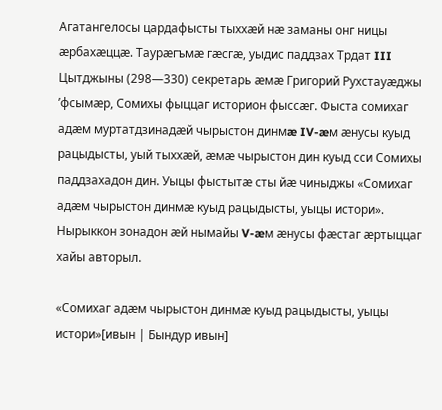Агатангелосы цардафысты тыххæй нæ заманы онг ницы æрбахæццæ. Таурæгъмæ гæсгæ, уыдис паддзах Трдат III Цытджыны (298—330) секретарь æмæ Григорий Рухстауæджы ’фсымæр, Сомихы фыццаг историон фыссæг. Фыста сомихаг адæм муртатдзинадæй чырыстон динмæ IV-æм æнусы куыд рацыдысты, уый тыххæй, æмæ чырыстон дин куыд сси Сомихы паддзахадон дин. Уыцы фыстытæ сты йæ чиныджы «Сомихаг адæм чырыстон динмæ куыд рацыдысты, уыцы истори». Нырыккон зонадон æй нымайы V-æм æнусы фæстаг æртыццаг хайы авторыл.

«Сомихаг адæм чырыстон динмæ куыд рацыдысты, уыцы истори»[ивын | Бындур ивын]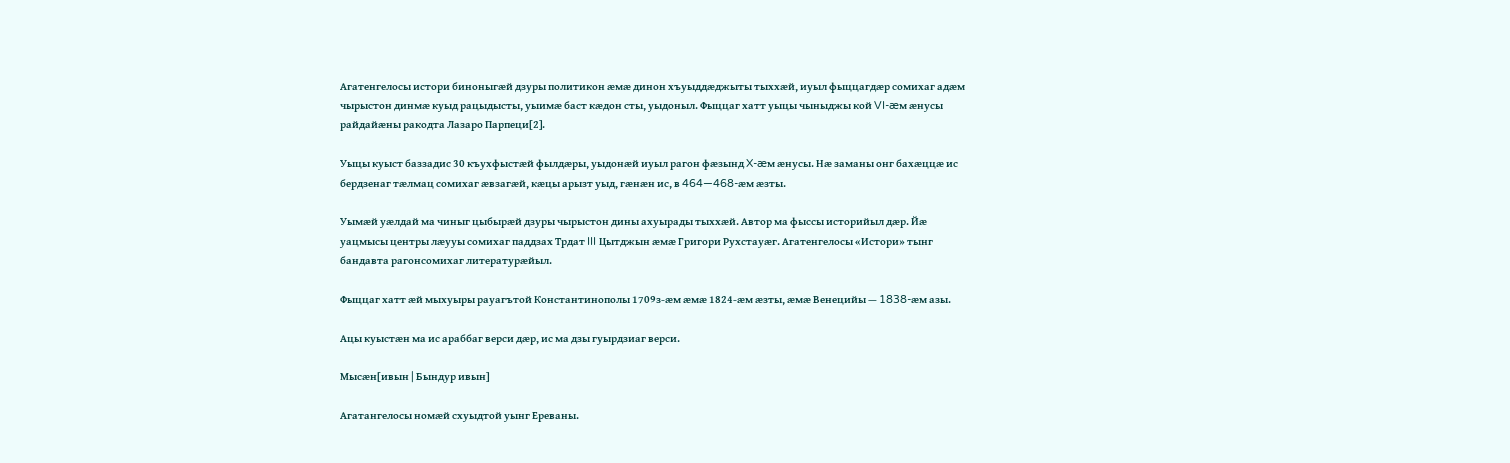Агатенгелосы истори биноныгæй дзуры политикон æмæ динон хъуыддæджыты тыххæй, иуыл фыццагдæр сомихаг адæм чырыстон динмæ куыд рацыдысты, уыимæ баст кæдон сты, уыдоныл. Фыццаг хатт уыцы чыныджы кой VI-æм æнусы райдайæны ракодта Лазаро Парпеци[2].

Уыцы куыст баззадис 30 къухфыстæй фылдæры, уыдонæй иуыл рагон фæзынд X-æм æнусы. Нæ заманы онг бахæццæ ис бердзенаг тæлмац сомихаг æвзагæй, кæцы арызт уыд, гæнæн ис, в 464—468-æм æзты.

Уымæй уæлдай ма чиныг цыбырæй дзуры чырыстон дины ахуырады тыххæй. Автор ма фыссы историйыл дæр. Йæ уацмысы центры лæууы сомихаг паддзах Трдат III Цытджын æмæ Григори Рухстауæг. Агатенгелосы «Истори» тынг бандавта рагонсомихаг литературæйыл.

Фыццаг хатт æй мыхуыры рауагътой Константинополы 1709з-æм æмæ 1824-æм æзты, æмæ Венецийы — 1838-æм азы.

Ацы куыстæн ма ис араббаг верси дæр, ис ма дзы гуырдзиаг верси.

Мысæн[ивын | Бындур ивын]

Агатангелосы номæй схуыдтой уынг Ереваны.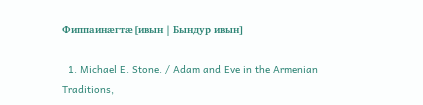Фиппаинæгтæ[ивын | Бындур ивын]

  1. Michael E. Stone. / Adam and Eve in the Armenian Traditions,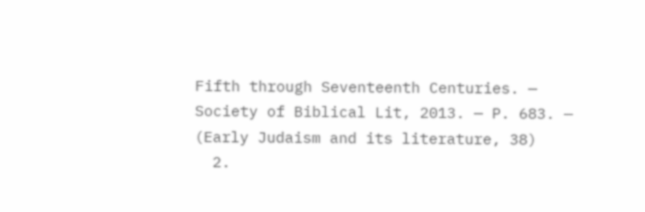Fifth through Seventeenth Centuries. — Society of Biblical Lit, 2013. — P. 683. — (Early Judaism and its literature, 38)
  2.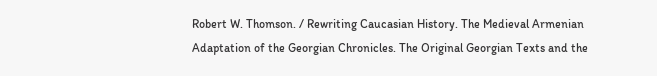Robert W. Thomson. / Rewriting Caucasian History. The Medieval Armenian Adaptation of the Georgian Chronicles. The Original Georgian Texts and the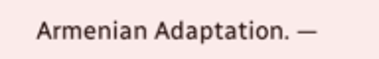Armenian Adaptation. —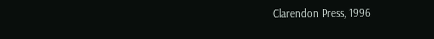Clarendon Press, 1996